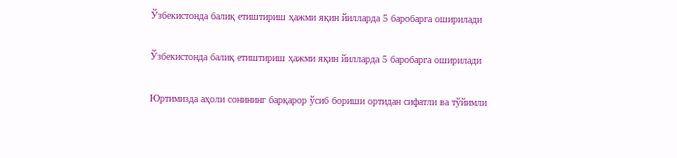Ўзбекистонда балиқ етиштириш ҳажми яқин йилларда 5 баробарга оширилади

Ўзбекистонда балиқ етиштириш ҳажми яқин йилларда 5 баробарга оширилади

Юртимизда аҳоли сонининг барқарор ўсиб бориши ортидан сифатли ва тўйимли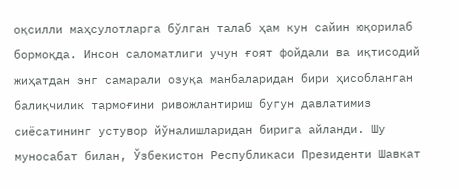оқсилли маҳсулотларга бўлган талаб ҳам кун сайин юқорилаб бормоқда. Инсон саломатлиги учун ғоят фойдали ва иқтисодий жиҳатдан энг самарали озуқа манбаларидан бири ҳисобланган балиқчилик тармоғини ривожлантириш бугун давлатимиз сиёсатининг устувор йўналишларидан бирига айланди. Шу муносабат билан, Ўзбекистон Республикаси Президенти Шавкат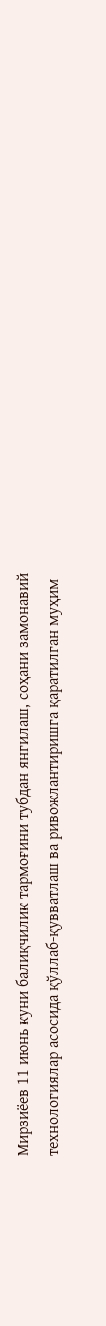Мирзиёев 11 июнь куни балиқчилик тармоғини тубдан янгилаш, соҳани замонавий технологиялар асосида қўллаб-қувватлаш ва ривожлантиришга қаратилган муҳим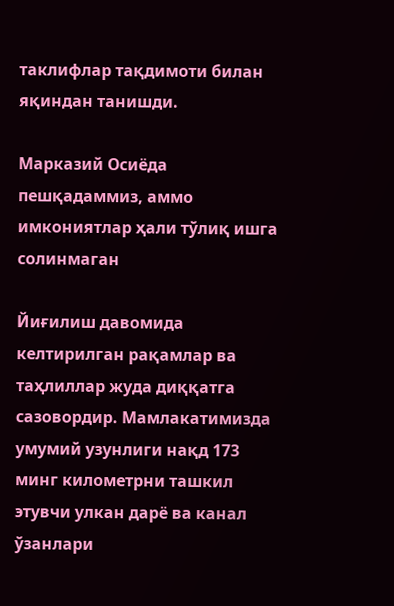таклифлар тақдимоти билан яқиндан танишди.

Марказий Осиёда пешқадаммиз, аммо имкониятлар ҳали тўлиқ ишга солинмаган

Йиғилиш давомида келтирилган рақамлар ва таҳлиллар жуда диққатга сазовордир. Мамлакатимизда умумий узунлиги нақд 173 минг километрни ташкил этувчи улкан дарё ва канал ўзанлари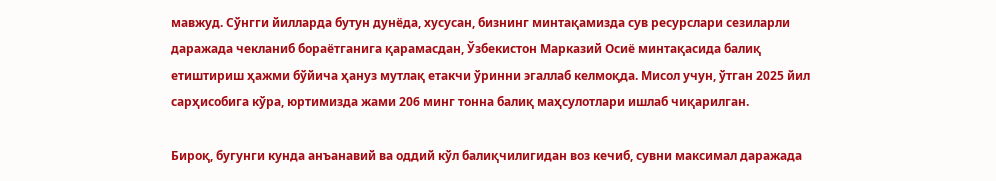мавжуд. Сўнгги йилларда бутун дунёда, хусусан, бизнинг минтақамизда сув ресурслари сезиларли даражада чекланиб бораётганига қарамасдан, Ўзбекистон Марказий Осиё минтақасида балиқ етиштириш ҳажми бўйича ҳануз мутлақ етакчи ўринни эгаллаб келмоқда. Мисол учун, ўтган 2025 йил сарҳисобига кўра, юртимизда жами 206 минг тонна балиқ маҳсулотлари ишлаб чиқарилган.

Бироқ, бугунги кунда анъанавий ва оддий кўл балиқчилигидан воз кечиб, сувни максимал даражада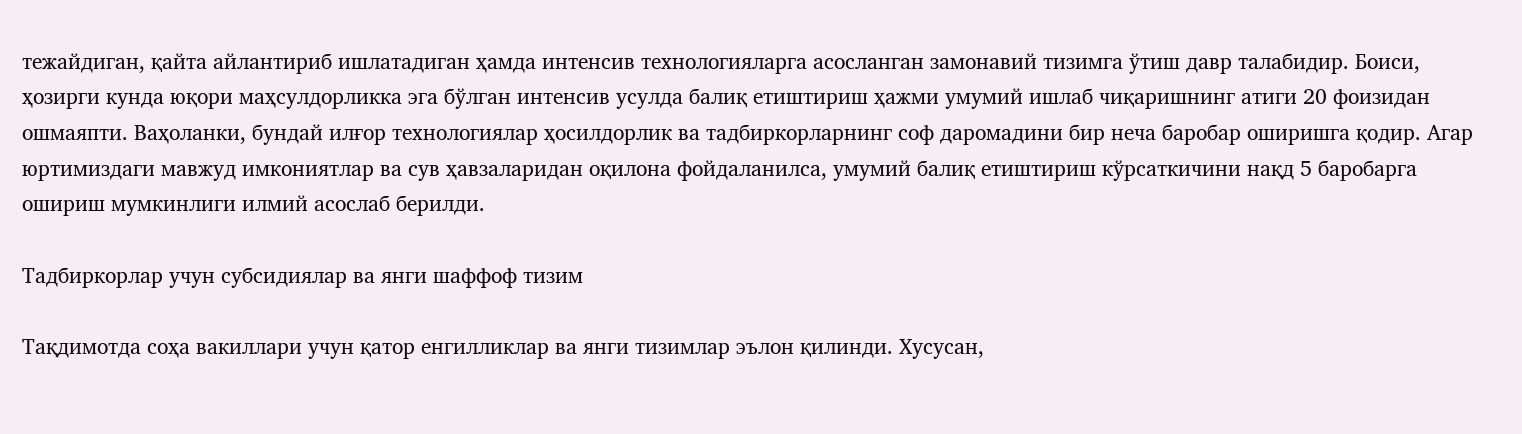тежайдиган, қайта айлантириб ишлатадиган ҳамда интенсив технологияларга асосланган замонавий тизимга ўтиш давр талабидир. Боиси, ҳозирги кунда юқори маҳсулдорликка эга бўлган интенсив усулда балиқ етиштириш ҳажми умумий ишлаб чиқаришнинг атиги 20 фоизидан ошмаяпти. Ваҳоланки, бундай илғор технологиялар ҳосилдорлик ва тадбиркорларнинг соф даромадини бир неча баробар оширишга қодир. Агар юртимиздаги мавжуд имкониятлар ва сув ҳавзаларидан оқилона фойдаланилса, умумий балиқ етиштириш кўрсаткичини нақд 5 баробарга ошириш мумкинлиги илмий асослаб берилди.

Тадбиркорлар учун субсидиялар ва янги шаффоф тизим

Тақдимотда соҳа вакиллари учун қатор енгилликлар ва янги тизимлар эълон қилинди. Хусусан,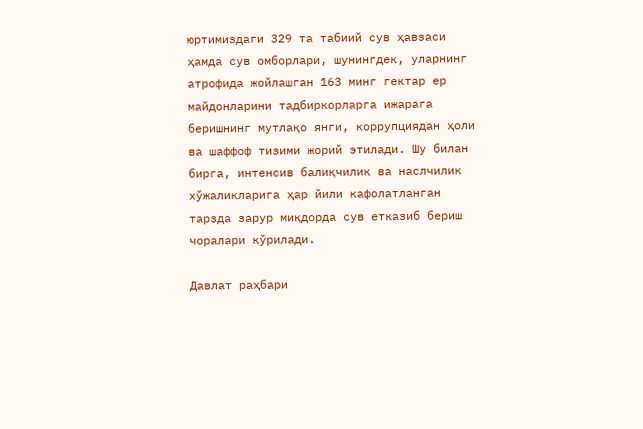юртимиздаги 329 та табиий сув ҳавзаси ҳамда сув омборлари, шунингдек, уларнинг атрофида жойлашган 163 минг гектар ер майдонларини тадбиркорларга ижарага беришнинг мутлақо янги, коррупциядан ҳоли ва шаффоф тизими жорий этилади. Шу билан бирга, интенсив балиқчилик ва наслчилик хўжаликларига ҳар йили кафолатланган тарзда зарур миқдорда сув етказиб бериш чоралари кўрилади.

Давлат раҳбари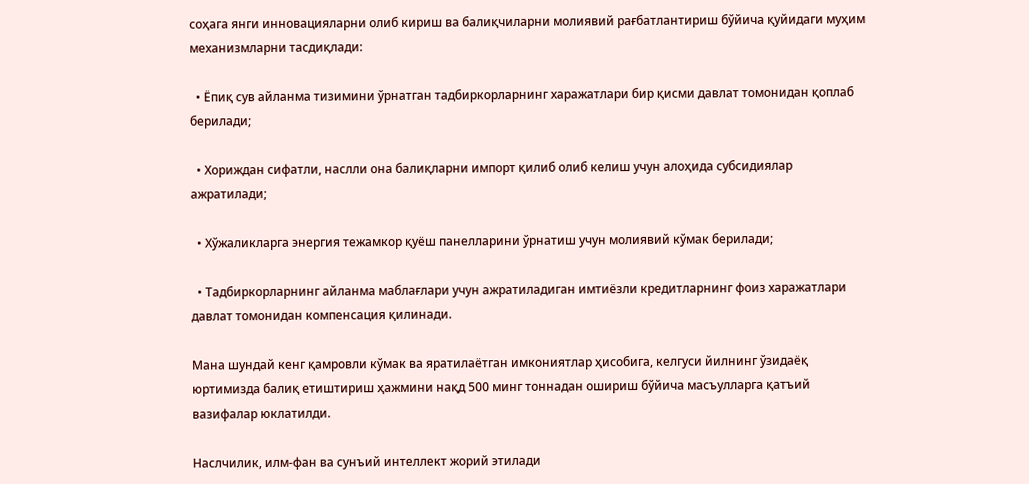соҳага янги инновацияларни олиб кириш ва балиқчиларни молиявий рағбатлантириш бўйича қуйидаги муҳим механизмларни тасдиқлади:

  • Ёпиқ сув айланма тизимини ўрнатган тадбиркорларнинг харажатлари бир қисми давлат томонидан қоплаб берилади;

  • Хориждан сифатли, наслли она балиқларни импорт қилиб олиб келиш учун алоҳида субсидиялар ажратилади;

  • Хўжаликларга энергия тежамкор қуёш панелларини ўрнатиш учун молиявий кўмак берилади;

  • Тадбиркорларнинг айланма маблағлари учун ажратиладиган имтиёзли кредитларнинг фоиз харажатлари давлат томонидан компенсация қилинади.

Мана шундай кенг қамровли кўмак ва яратилаётган имкониятлар ҳисобига, келгуси йилнинг ўзидаёқ юртимизда балиқ етиштириш ҳажмини нақд 500 минг тоннадан ошириш бўйича масъулларга қатъий вазифалар юклатилди.

Наслчилик, илм-фан ва сунъий интеллект жорий этилади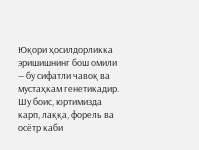Юқори ҳосилдорликка эришишнинг бош омили — бу сифатли чавоқ ва мустаҳкам генетикадир. Шу боис, юртимизда карп, лаққа, форель ва осётр каби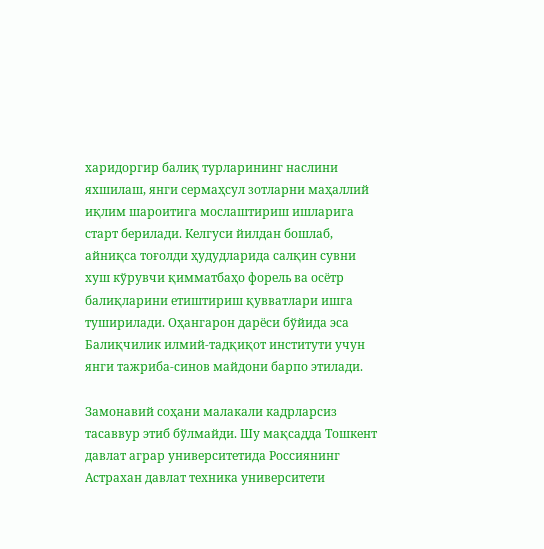харидоргир балиқ турларининг наслини яхшилаш, янги сермаҳсул зотларни маҳаллий иқлим шароитига мослаштириш ишларига старт берилади. Келгуси йилдан бошлаб, айниқса тоғолди ҳудудларида салқин сувни хуш кўрувчи қимматбаҳо форель ва осётр балиқларини етиштириш қувватлари ишга туширилади. Оҳангарон дарёси бўйида эса Балиқчилик илмий-тадқиқот институти учун янги тажриба-синов майдони барпо этилади.

Замонавий соҳани малакали кадрларсиз тасаввур этиб бўлмайди. Шу мақсадда Тошкент давлат аграр университетида Россиянинг Астрахан давлат техника университети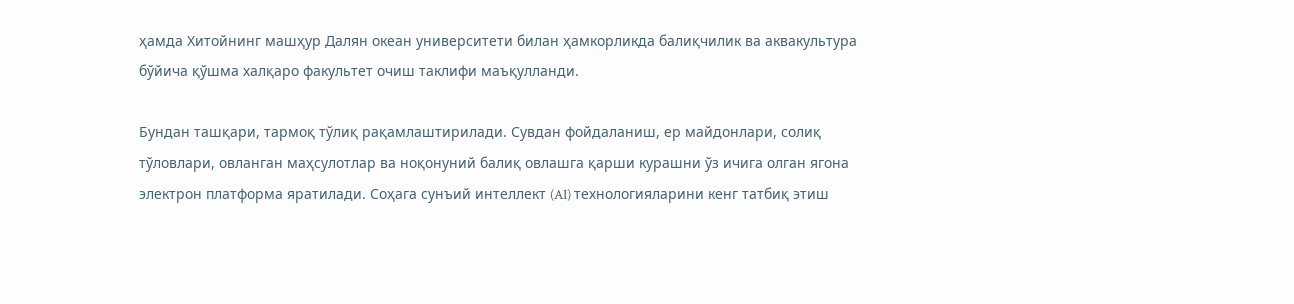ҳамда Хитойнинг машҳур Далян океан университети билан ҳамкорликда балиқчилик ва аквакультура бўйича қўшма халқаро факультет очиш таклифи маъқулланди.

Бундан ташқари, тармоқ тўлиқ рақамлаштирилади. Сувдан фойдаланиш, ер майдонлари, солиқ тўловлари, овланган маҳсулотлар ва ноқонуний балиқ овлашга қарши курашни ўз ичига олган ягона электрон платформа яратилади. Соҳага сунъий интеллект (AI) технологияларини кенг татбиқ этиш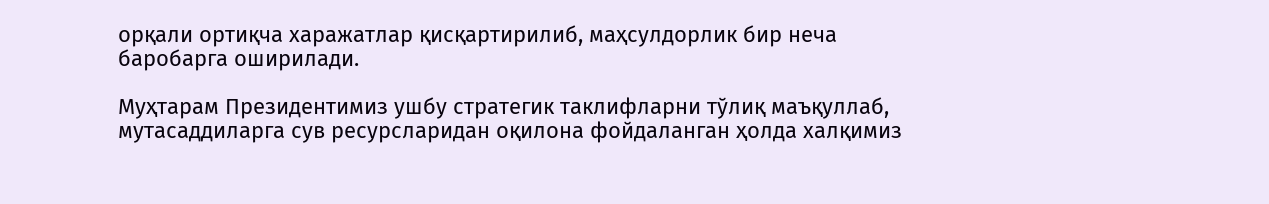орқали ортиқча харажатлар қисқартирилиб, маҳсулдорлик бир неча баробарга оширилади.

Муҳтарам Президентимиз ушбу стратегик таклифларни тўлиқ маъқуллаб, мутасаддиларга сув ресурсларидан оқилона фойдаланган ҳолда халқимиз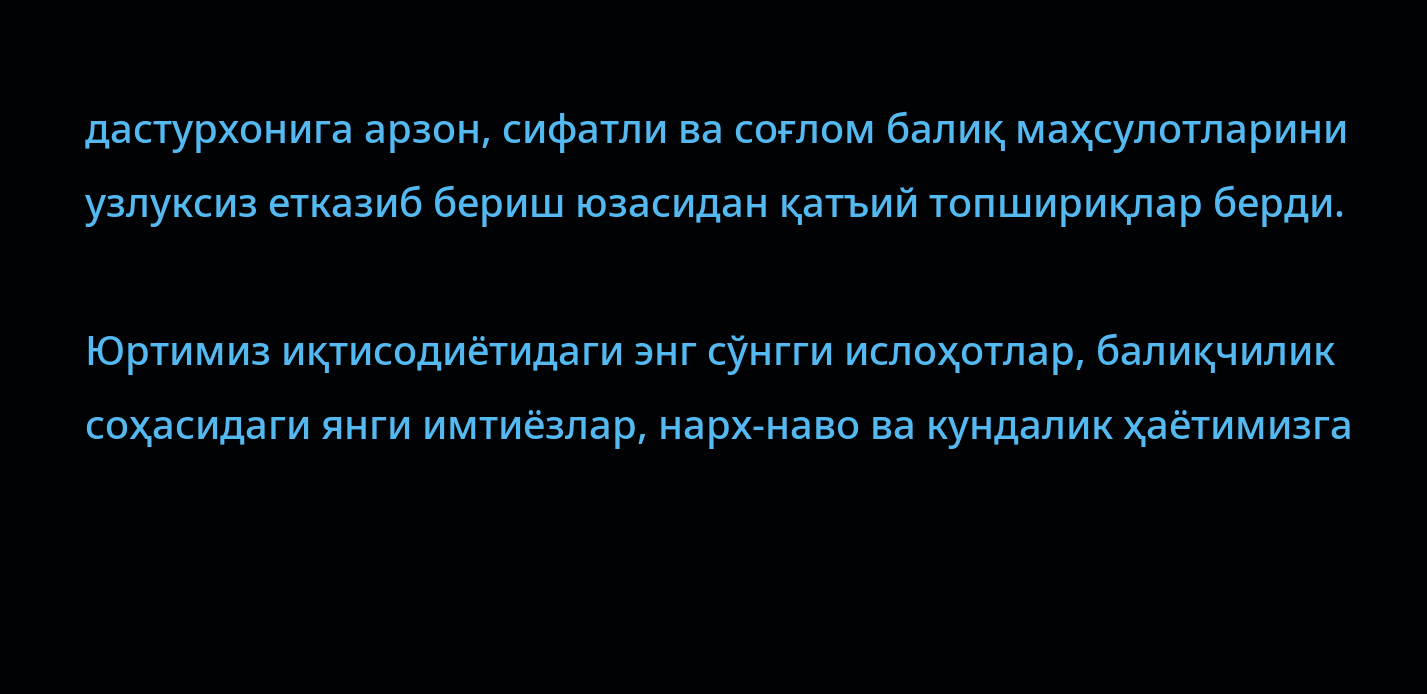дастурхонига арзон, сифатли ва соғлом балиқ маҳсулотларини узлуксиз етказиб бериш юзасидан қатъий топшириқлар берди.

Юртимиз иқтисодиётидаги энг сўнгги ислоҳотлар, балиқчилик соҳасидаги янги имтиёзлар, нарх-наво ва кундалик ҳаётимизга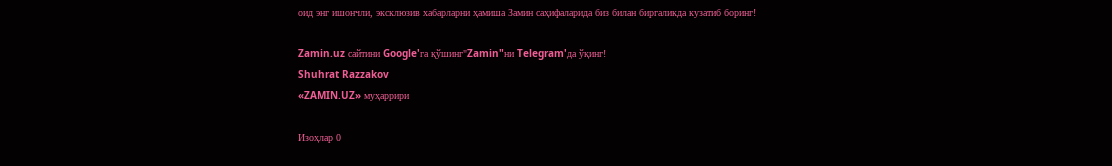оид энг ишончли, эксклюзив хабарларни ҳамиша Замин саҳифаларида биз билан биргаликда кузатиб боринг!

Zamin.uz сайтини Google'га қўшинг"Zamin"ни Telegram'да ўқинг!
Shuhrat Razzakov
«ZAMIN.UZ» муҳаррири

Изоҳлар 0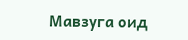Мавзуга оид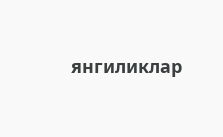янгиликлар